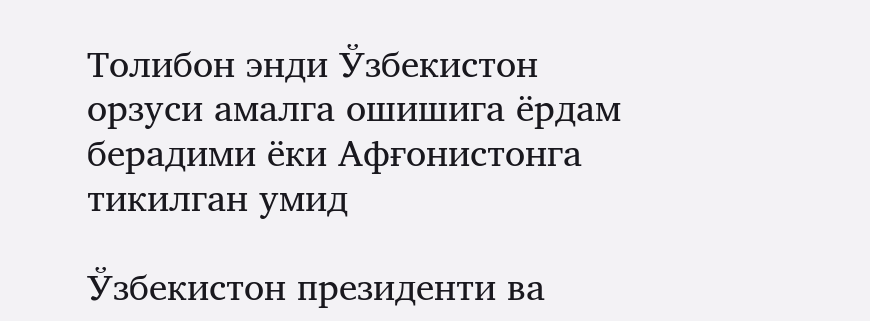Толибон энди Ўзбекистон орзуси амалга ошишига ёрдам берадими ёки Афғонистонга тикилган умид

Ўзбекистон президенти ва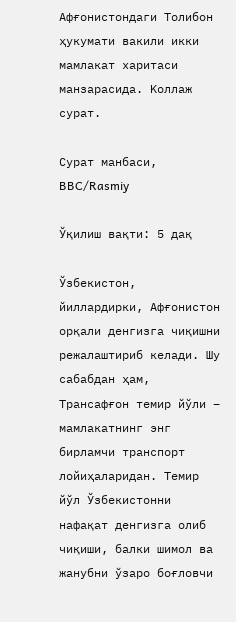Афғонистондаги Толибон ҳукумати вакили икки мамлакат харитаси манзарасида. Kоллаж сурат.

Сурат манбаси, BBC/Rasmiy

Ўқилиш вақти: 5 дақ

Ўзбекистон, йиллардирки, Афғонистон орқали денгизга чиқишни режалаштириб келади. Шу сабабдан ҳам, Трансафғон темир йўли – мамлакатнинг энг бирламчи транспорт лойиҳаларидан. Темир йўл Ўзбекистонни нафақат денгизга олиб чиқиши, балки шимол ва жанубни ўзаро боғловчи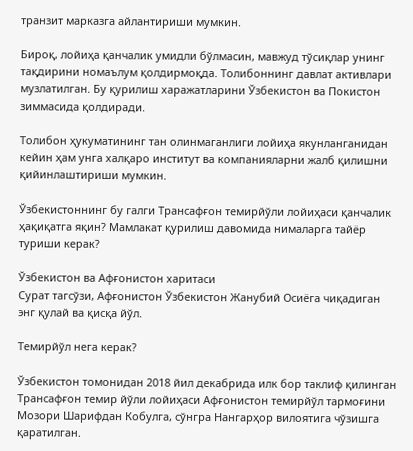транзит марказга айлантириши мумкин.

Бироқ, лойиҳа қанчалик умидли бўлмасин, мавжуд тўсиқлар унинг тақдирини номаълум қолдирмоқда. Толибоннинг давлат активлари музлатилган. Бу қурилиш харажатларини Ўзбекистон ва Покистон зиммасида қолдиради.

Толибон ҳукуматининг тан олинмаганлиги лойиҳа якунланганидан кейин ҳам унга халқаро институт ва компанияларни жалб қилишни қийинлаштириши мумкин.

Ўзбекистоннинг бу галги Трансафғон темирйўли лойиҳаси қанчалик ҳақиқатга яқин? Мамлакат қурилиш давомида нималарга тайёр туриши керак?

Ўзбекистон ва Афғонистон харитаси
Сурат тагсўзи, Афғонистон Ўзбекистон Жанубий Осиёга чиқадиган энг қулай ва қисқа йўл.

Темирйўл нега керак?

Ўзбекистон томонидан 2018 йил декабрида илк бор таклиф қилинган Трансафғон темир йўли лойиҳаси Афғонистон темирйўл тармоғини Мозори Шарифдан Кобулга, сўнгра Нангарҳор вилоятига чўзишга қаратилган.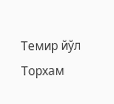Темир йўл Торхам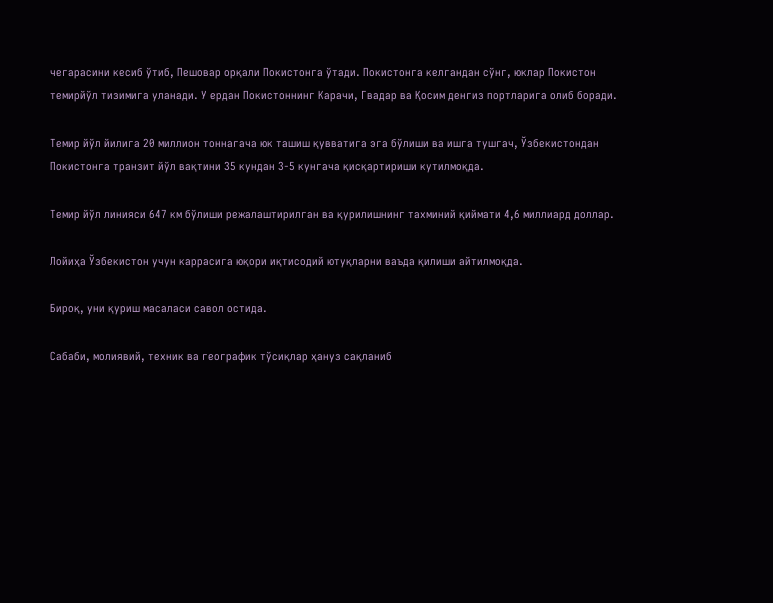чегарасини кесиб ўтиб, Пешовар орқали Покистонга ўтади. Покистонга келгандан сўнг, юклар Покистон темирйўл тизимига уланади. У ердан Покистоннинг Карачи, Гвадар ва Қосим денгиз портларига олиб боради.

Темир йўл йилига 20 миллион тоннагача юк ташиш қувватига эга бўлиши ва ишга тушгач, Ўзбекистондан Покистонга транзит йўл вақтини 35 кундан 3-5 кунгача қисқартириши кутилмоқда.

Темир йўл линияси 647 км бўлиши режалаштирилган ва қурилишнинг тахминий қиймати 4,6 миллиард доллар.

Лойиҳа Ўзбекистон учун каррасига юқори иқтисодий ютуқларни ваъда қилиши айтилмоқда.

Бироқ, уни қуриш масаласи савол остида.

Сабаби, молиявий, техник ва географик тўсиқлар ҳануз сақланиб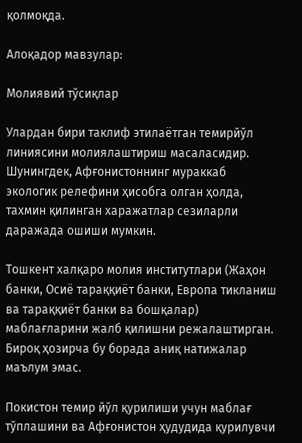қолмоқда.

Алоқадор мавзулар:

Молиявий тўсиқлар

Улардан бири таклиф этилаётган темирйўл линиясини молиялаштириш масаласидир. Шунингдек, Афғонистоннинг мураккаб экологик релефини ҳисобга олган ҳолда, тахмин қилинган харажатлар сезиларли даражада ошиши мумкин.

Тошкент халқаро молия институтлари (Жаҳон банки, Осиё тараққиёт банки, Европа тикланиш ва тараққиёт банки ва бошқалар) маблағларини жалб қилишни режалаштирган. Бироқ ҳозирча бу борада аниқ натижалар маълум эмас.

Покистон темир йўл қурилиши учун маблағ тўплашини ва Афғонистон ҳудудида қурилувчи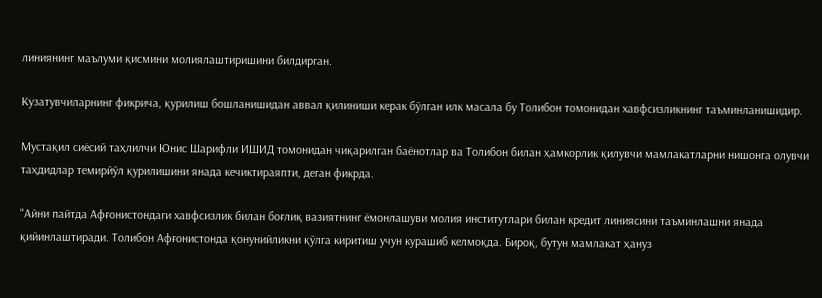линиянинг маълуми қисмини молиялаштиришини билдирган.

Кузатувчиларнинг фикрича, қурилиш бошланишидан аввал қилиниши керак бўлган илк масала бу Толибон томонидан хавфсизликнинг таъминланишидир.

Мустақил сиёсий таҳлилчи Юнис Шарифли ИШИД томонидан чиқарилган баёнотлар ва Толибон билан ҳамкорлик қилувчи мамлакатларни нишонга олувчи таҳдидлар темирйўл қурилишини янада кечиктираяпти, деган фикрда.

"Айни пайтда Афғонистондаги хавфсизлик билан боғлиқ вазиятнинг ёмонлашуви молия институтлари билан кредит линиясини таъминлашни янада қийинлаштиради. Толибон Афғонистонда қонунийликни қўлга киритиш учун курашиб келмоқда. Бироқ, бутун мамлакат ҳануз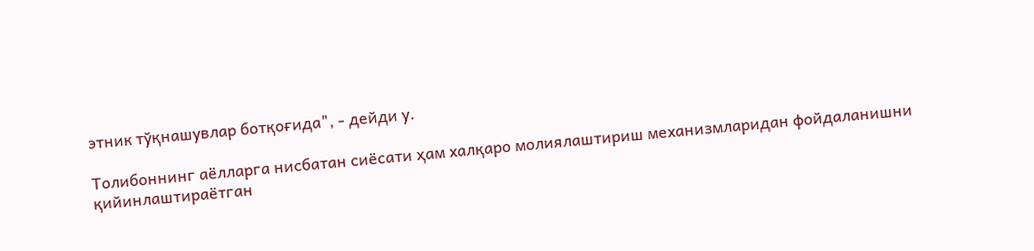этник тўқнашувлар ботқоғида", - дейди у.

Толибоннинг аёлларга нисбатан сиёсати ҳам халқаро молиялаштириш механизмларидан фойдаланишни қийинлаштираётган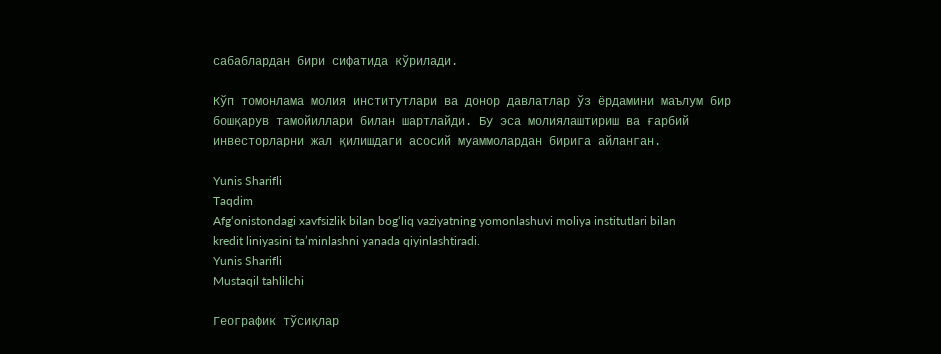сабаблардан бири сифатида кўрилади.

Кўп томонлама молия институтлари ва донор давлатлар ўз ёрдамини маълум бир бошқарув тамойиллари билан шартлайди. Бу эса молиялаштириш ва ғарбий инвесторларни жал қилишдаги асосий муаммолардан бирига айланган.

Yunis Sharifli
Taqdim
Afg‘onistondagi xavfsizlik bilan bog‘liq vaziyatning yomonlashuvi moliya institutlari bilan kredit liniyasini ta’minlashni yanada qiyinlashtiradi.
Yunis Sharifli
Mustaqil tahlilchi

Географик тўсиқлар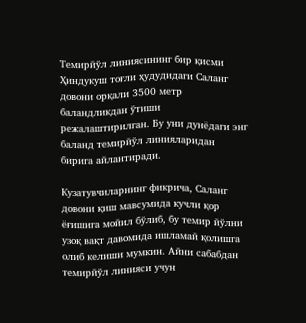Темирйўл линиясининг бир қисми Ҳиндукуш тоғли ҳудудидаги Саланг довони орқали 3500 метр баландликдан ўтиши режалаштирилган. Бу уни дунёдаги энг баланд темирйўл линияларидан бирига айлантиради.

Кузатувчиларнинг фикрича, Саланг довони қиш мавсумида кучли қор ёғишига мойил бўлиб, бу темир йўлни узоқ вақт давомида ишламай қолишга олиб келиши мумкин. Айни сабабдан темирйўл линияси учун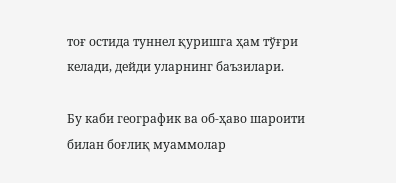тоғ остида туннел қуришга ҳам тўғри келади, дейди уларнинг баъзилари.

Бу каби географик ва об-ҳаво шароити билан боғлиқ муаммолар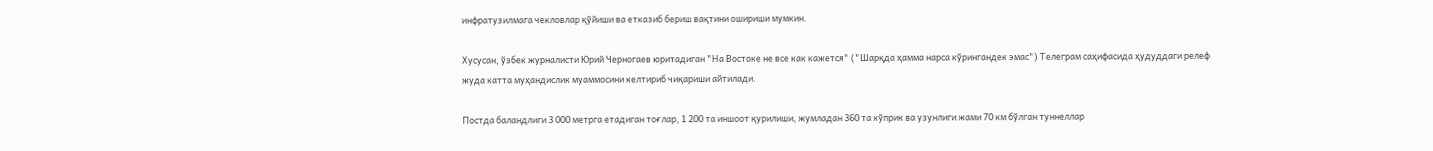инфратузилмага чекловлар қўйиши ва етказиб бериш вақтини ошириши мумкин.

Хусусан, ўзбек журналисти Юрий Черногаев юритадиган "На Востоке не все как кажется" ("Шарқда ҳамма нарса кўрингандек эмас") Телеграм саҳифасида ҳудуддаги релеф жуда катта муҳандислик муаммосини келтириб чиқариши айтилади.

Постда баландлиги 3 000 метрга етадиган тоғлар, 1 200 та иншоот қурилиши, жумладан 360 та кўприк ва узунлиги жами 70 км бўлган туннеллар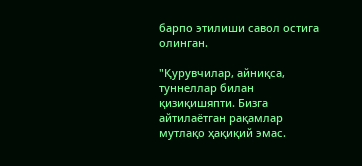барпо этилиши савол остига олинган.

"Қурувчилар, айниқса, туннеллар билан қизиқишяпти. Бизга айтилаётган рақамлар мутлақо ҳақиқий эмас.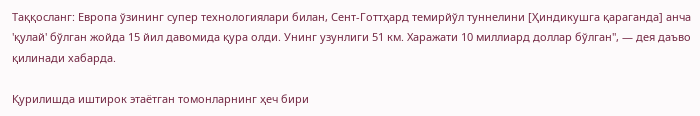Таққосланг: Европа ўзининг супер технологиялари билан, Сент-Готтҳард темирйўл туннелини [Ҳиндикушга қараганда] анча 'қулай' бўлган жойда 15 йил давомида қура олди. Унинг узунлиги 51 км. Харажати 10 миллиард доллар бўлган", — дея даъво қилинади хабарда.

Қурилишда иштирок этаётган томонларнинг ҳеч бири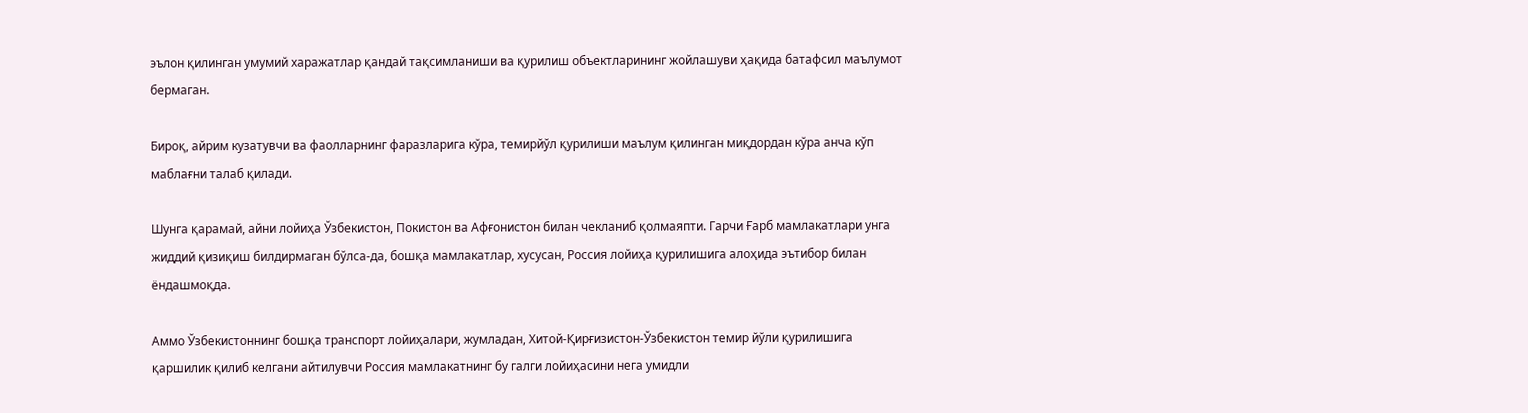эълон қилинган умумий харажатлар қандай тақсимланиши ва қурилиш объектларининг жойлашуви ҳақида батафсил маълумот бермаган.

Бироқ, айрим кузатувчи ва фаолларнинг фаразларига кўра, темирйўл қурилиши маълум қилинган миқдордан кўра анча кўп маблағни талаб қилади.

Шунга қарамай, айни лойиҳа Ўзбекистон, Покистон ва Афғонистон билан чекланиб қолмаяпти. Гарчи Ғарб мамлакатлари унга жиддий қизиқиш билдирмаган бўлса-да, бошқа мамлакатлар, хусусан, Россия лойиҳа қурилишига алоҳида эътибор билан ёндашмоқда.

Аммо Ўзбекистоннинг бошқа транспорт лойиҳалари, жумладан, Хитой-Қирғизистон-Ўзбекистон темир йўли қурилишига қаршилик қилиб келгани айтилувчи Россия мамлакатнинг бу галги лойиҳасини нега умидли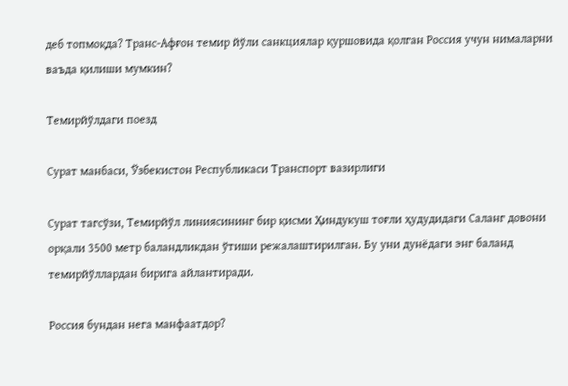деб топмоқда? Транс-Афғон темир йўли санкциялар қуршовида қолган Россия учун нималарни ваъда қилиши мумкин?

Темирйўлдаги поезд

Сурат манбаси, Ўзбекистон Республикаси Транспорт вазирлиги

Сурат тагсўзи, Темирйўл линиясининг бир қисми Ҳиндукуш тоғли ҳудудидаги Саланг довони орқали 3500 метр баландликдан ўтиши режалаштирилган. Бу уни дунёдаги энг баланд темирйўллардан бирига айлантиради.

Россия бундан нега манфаатдор?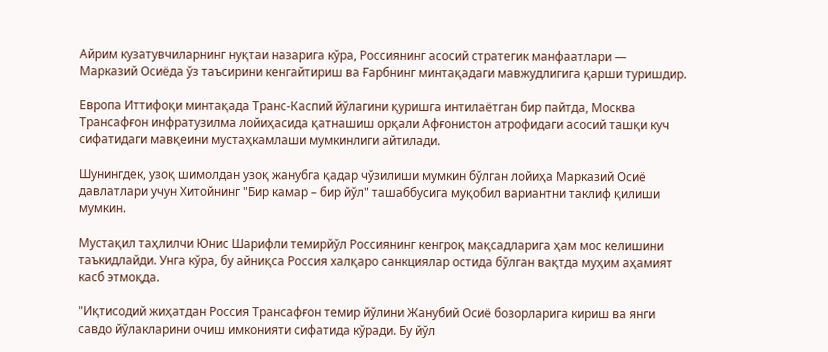Айрим кузатувчиларнинг нуқтаи назарига кўра, Россиянинг асосий стратегик манфаатлари — Марказий Осиёда ўз таъсирини кенгайтириш ва Ғарбнинг минтақадаги мавжудлигига қарши туришдир.

Европа Иттифоқи минтақада Транс-Каспий йўлагини қуришга интилаётган бир пайтда, Москва Трансафғон инфратузилма лойиҳасида қатнашиш орқали Афғонистон атрофидаги асосий ташқи куч сифатидаги мавқеини мустаҳкамлаши мумкинлиги айтилади.

Шунингдек, узоқ шимолдан узоқ жанубга қадар чўзилиши мумкин бўлган лойиҳа Марказий Осиё давлатлари учун Хитойнинг "Бир камар – бир йўл" ташаббусига муқобил вариантни таклиф қилиши мумкин.

Мустақил таҳлилчи Юнис Шарифли темирйўл Россиянинг кенгроқ мақсадларига ҳам мос келишини таъкидлайди. Унга кўра, бу айниқса Россия халқаро санкциялар остида бўлган вақтда муҳим аҳамият касб этмоқда.

"Иқтисодий жиҳатдан Россия Трансафғон темир йўлини Жанубий Осиё бозорларига кириш ва янги савдо йўлакларини очиш имконияти сифатида кўради. Бу йўл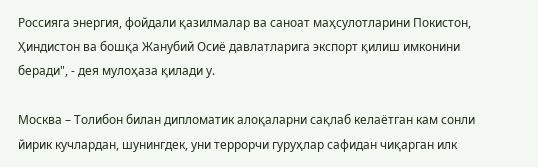Россияга энергия, фойдали қазилмалар ва саноат маҳсулотларини Покистон, Ҳиндистон ва бошқа Жанубий Осиё давлатларига экспорт қилиш имконини беради", - дея мулоҳаза қилади у.

Москва – Толибон билан дипломатик алоқаларни сақлаб келаётган кам сонли йирик кучлардан, шунингдек, уни террорчи гуруҳлар сафидан чиқарган илк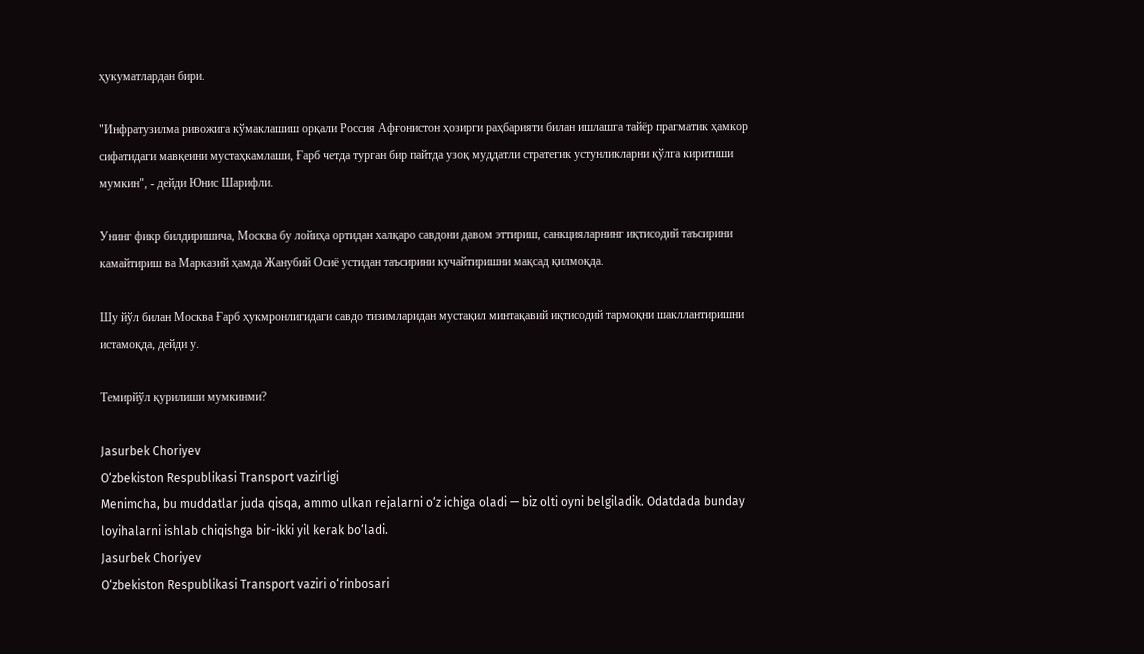ҳукуматлардан бири.

"Инфратузилма ривожига кўмаклашиш орқали Россия Афғонистон ҳозирги раҳбарияти билан ишлашга тайёр прагматик ҳамкор сифатидаги мавқеини мустаҳкамлаши, Ғарб четда турган бир пайтда узоқ муддатли стратегик устунликларни қўлга киритиши мумкин", - дейди Юнис Шарифли.

Унинг фикр билдиришича, Москва бу лойиҳа ортидан халқаро савдони давом эттириш, санкцияларнинг иқтисодий таъсирини камайтириш ва Марказий ҳамда Жанубий Осиё устидан таъсирини кучайтиришни мақсад қилмоқда.

Шу йўл билан Москва Ғарб ҳукмронлигидаги савдо тизимларидан мустақил минтақавий иқтисодий тармоқни шакллантиришни истамоқда, дейди у.

Темирйўл қурилиши мумкинми?

Jasurbek Choriyev
O‘zbekiston Respublikasi Transport vazirligi
Menimcha, bu muddatlar juda qisqa, ammo ulkan rejalarni o‘z ichiga oladi — biz olti oyni belgiladik. Odatdada bunday loyihalarni ishlab chiqishga bir-ikki yil kerak bo‘ladi.
Jasurbek Choriyev
O‘zbekiston Respublikasi Transport vaziri o‘rinbosari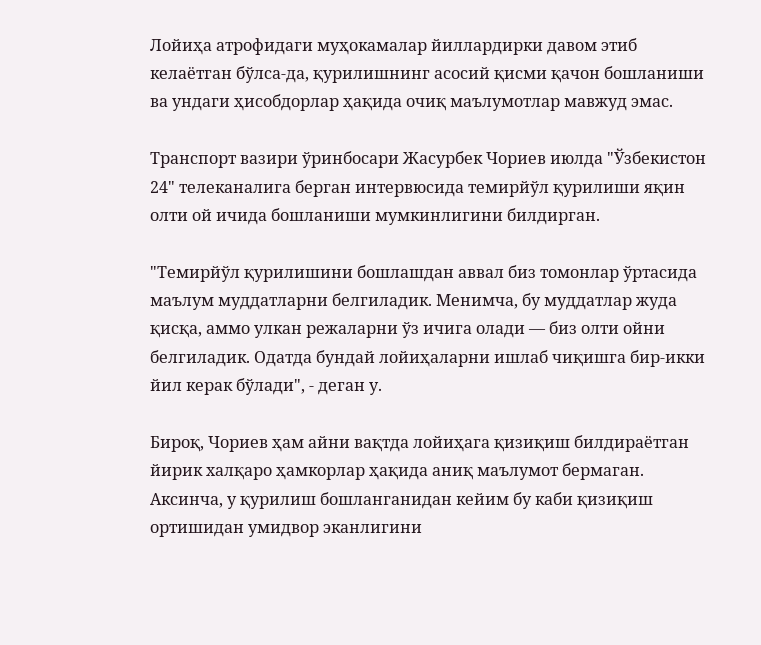Лойиҳа атрофидаги муҳокамалар йиллардирки давом этиб келаётган бўлса-да, қурилишнинг асосий қисми қачон бошланиши ва ундаги ҳисобдорлар ҳақида очиқ маълумотлар мавжуд эмас.

Транспорт вазири ўринбосари Жасурбек Чориев июлда "Ўзбекистон 24" телеканалига берган интервюсида темирйўл қурилиши яқин олти ой ичида бошланиши мумкинлигини билдирган.

"Темирйўл қурилишини бошлашдан аввал биз томонлар ўртасида маълум муддатларни белгиладик. Менимча, бу муддатлар жуда қисқа, аммо улкан режаларни ўз ичига олади — биз олти ойни белгиладик. Одатда бундай лойиҳаларни ишлаб чиқишга бир-икки йил керак бўлади", - деган у.

Бироқ, Чориев ҳам айни вақтда лойиҳага қизиқиш билдираётган йирик халқаро ҳамкорлар ҳақида аниқ маълумот бермаган. Аксинча, у қурилиш бошланганидан кейим бу каби қизиқиш ортишидан умидвор эканлигини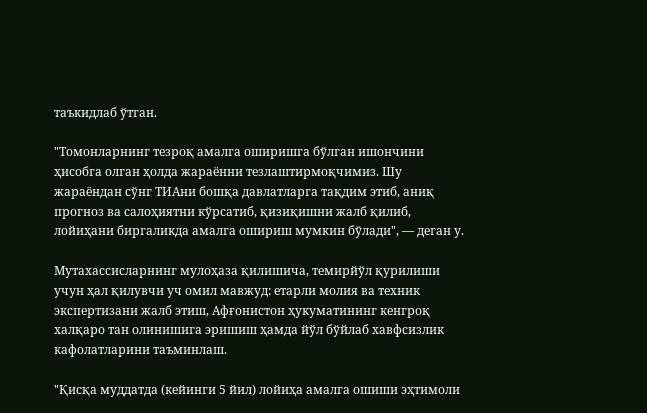таъкидлаб ўтган.

"Томонларнинг тезроқ амалга оширишга бўлган ишончини ҳисобга олган ҳолда жараённи тезлаштирмоқчимиз. Шу жараёндан сўнг ТИАни бошқа давлатларга тақдим этиб, аниқ прогноз ва салоҳиятни кўрсатиб, қизиқишни жалб қилиб, лойиҳани биргаликда амалга ошириш мумкин бўлади", — деган у.

Мутахассисларнинг мулоҳаза қилишича, темирйўл қурилиши учун ҳал қилувчи уч омил мавжуд: етарли молия ва техник экспертизани жалб этиш, Афғонистон ҳукуматининг кенгроқ халқаро тан олинишига эришиш ҳамда йўл бўйлаб хавфсизлик кафолатларини таъминлаш.

"Қисқа муддатда (кейинги 5 йил) лойиҳа амалга ошиши эҳтимоли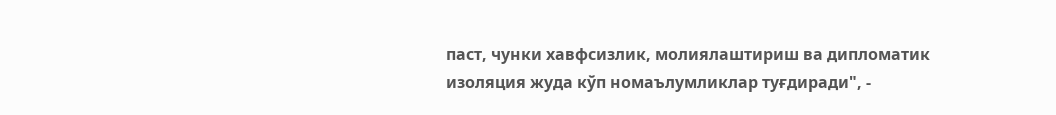паст, чунки хавфсизлик, молиялаштириш ва дипломатик изоляция жуда кўп номаълумликлар туғдиради", -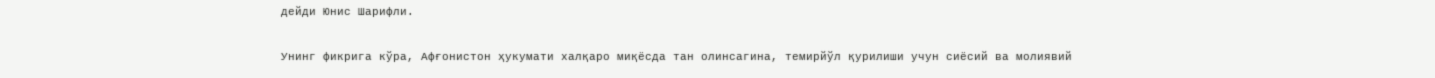дейди Юнис Шарифли.

Унинг фикрига кўра, Афғонистон ҳукумати халқаро миқёсда тан олинсагина, темирйўл қурилиши учун сиёсий ва молиявий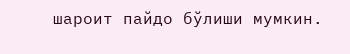шароит пайдо бўлиши мумкин.